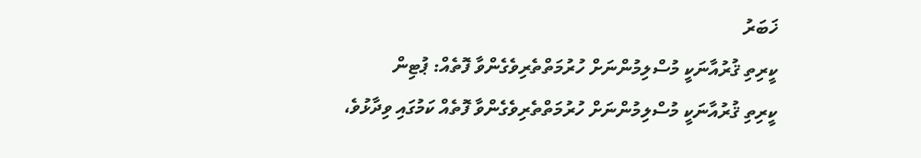ޚަބަރު
ކީރިތި ޤުރުއާނަކީ މުސްލިމުންނަށް ހުރުމަތްތެރިވެގެންވާ ފޮތެއް: ޕުޓިން
ކީރިތި ޤުރުއާނަކީ މުސްލިމުންނަށް ހުރުމަތްތެރިވެގެންވާ ފޮތެއް ކަމުގައި ވިދާޅުވެ،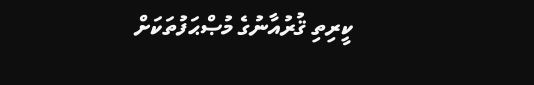ކީރިތި ޤުރުއާނުގެ މުޞްޙަފުތަކަށް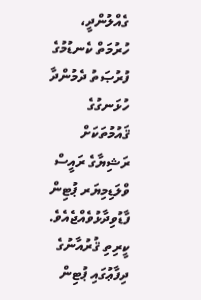ގެއްލުންދީ، ހުރުމަތް ކެނޑުމުގެ ފުރުޞަތު ދެމުންދާ ހުޅަނގުގެ ޤައުމުތަކަށް ރަޝިޔާގެ ރައީސް ވްލަޑިމިޔަރ ޕުޓިން ފާޑުވިދާޅުވެއްޖެއެވެ. ކީރިތި ޤުރުއާނުގެ ދިފާޢުގައި ޕުޓިން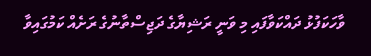ވާހަކަފުޅު ދައްކަވާފައި މި ވަނީ ރަޝިޔާގެ ދަޖިސްތާނުގެ ރަށެއް ކަމުގައިވާ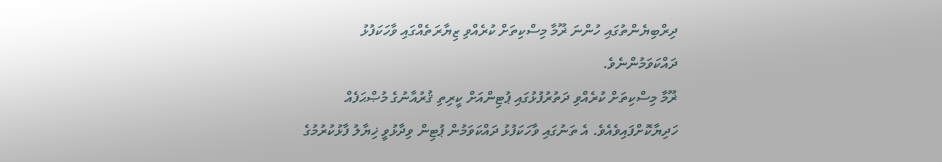ދިރްބިޔެންތުގައި ހުންނަ ޜޫމާ މިސްކިތަށް ކުރެއްވި ޒިޔާރަތެއްގައި ވާހަކަފުޅު ދައްކަވަމުންނެވެ.
ޜޫމާ މިސްކިތަށް ކުރެއްވި ދަތުރުފުޅުގައި ޕުޓިންއަށް ކީރިތި ޤުރުއާނުގެ މުޞްޙަފެއް ހަދިޔާކޮށްފައިވެއެވެ. އެ ތަނުގައި ވާހަކަފުޅު ދައްކަވަމުން ޕުޓިން ވިދާޅުވީ ޚިޔާލު ފާޅުކުރުމުގެ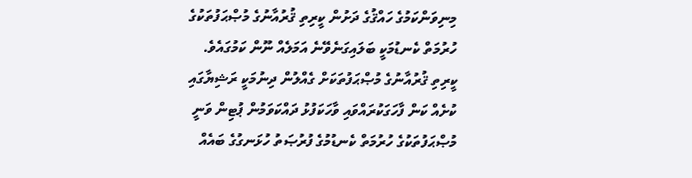މިނިވަންކަމުގެ ހައްޤުގެ ދަށުން ކީރިތި ޤުރުއާނުގެ މުޞްޙަފުތަކުގެ ހުރުމަތް ކެނޑުމަކީ ބަލައިގަނެވޭނެ އަމަލެއް ނޫން ކަމުގައެވެ.
ކީރިތި ޤުރުއާނުގެ މުޞްޙަފުތަކަށް ގެއްލުން ދިނުމަކީ ރަޝިޔާގައި ކުށެއް ކަން ފާހަގަކުރައްވައި ވާހަކަފުޅު ދައްކަވަމުން ޕުޓިން ވަނީ މުޞްޙަފުތަކުގެ ހުރުމަތް ކެނޑުމުގެ ފުރުޞަތު ހުޅަނގުގެ ބައެއް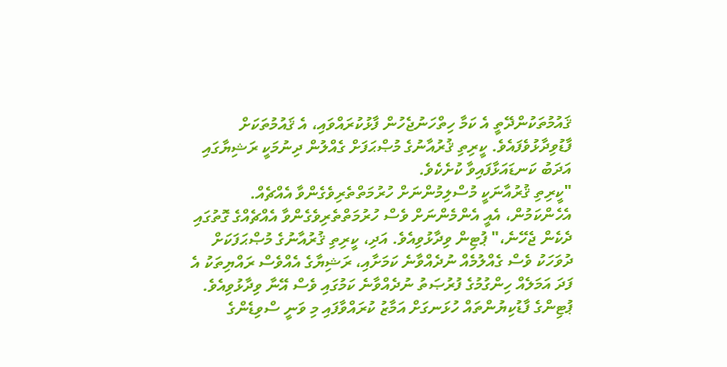ޤައުމުތަކުންދޭތީ އެ ކަމާ ހިތްހަނުޖެހުން ފާޅުކުރައްވައި، އެ ޤައުމުތަކަށް ފާޑުވިދާޅުވެފައެވެ. ކީރިތި ޤުރުއާނުގެ މުޞްޙަފަށް ގެއްލުން ދިނުމަކީ ރަޝިޔާގައި އަދަބު ކަނޑައަޅާފައިވާ ކުށެކެވެ.
"ކީރިތި ޤުރުއާނަކީ މުސްލިމުންނަށް ހުރުމަތްތެރިވެގެންވާ އެއްޗެއް. އެހެންކަމުން، އެއީ އެންމެންނަށް ވެސް ހުރުމަތްތެރިވެގެންވާ އެއްޗެއްގެ ގޮތުގައި ދެކެން ޖެހޭނެ،" ޕުޓިން ވިދާޅުވިއެވެ. އަދި، ކީރިތި ޤުރުއާނުގެ މުޞްޙަފަކަށް ދުވަހަކު ވެސް ގެއްލުމެއް ނުދެއްވާނެ ކަމަށާއި، ރަޝިޔާގެ އެއްވެސް ރައްޔިތަކު އެ ފަދަ އަމަލެއް ހިންގުމުގެ ފުރުޞަތު ނުދެއްވާނެ ކަމުގައި ވެސް އޭނާ ވިދާޅުވިއެވެ.
ޕުޓިންގެ ފާޑުކިޔުންތައް ހުޅަނގަށް އަމާޒު ކުރައްވާފައި މި ވަނީ ސްވިޑެންގެ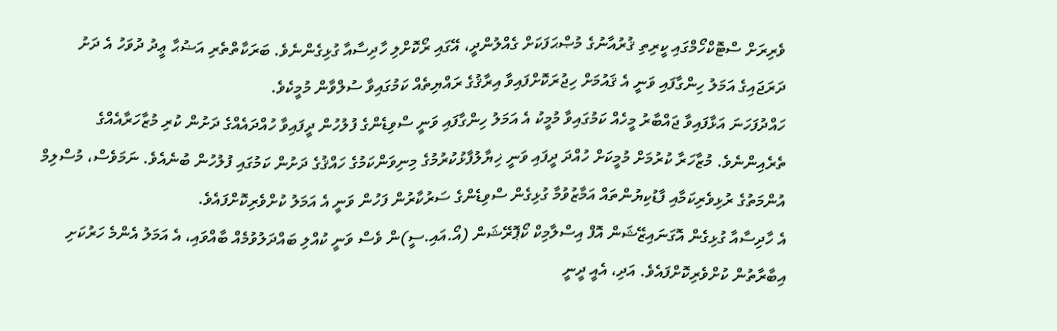ވެރިރަށް ސްޓޮކްހޯމްގައި ކީރިތި ޤުރުއާނުގެ މުޞްޙަފަކަށް ގެއްލުންދީ، އޭގައި ރޯކޮށްލި ހާދިސާއާ ގުޅިގެންނެވެ. ބަރަކާތްތެރި އަޟުޙާ ޢީދު ދުވަހު އެ ދަށު ދަރަޖައިގެ އަމަލު ހިންގާފައި ވަނީ އެ ޤައުމަށް ހިޖުރަކޮށްފައިވާ އިރާޤުގެ ރައްޔިތެއް ކަމުގައިވާ ސުލްވާން މުމީކެވެ.
ހައްދުފަހަނަ އަޅާފައިވާ ޖައްބާރު މީހެއް ކަމުގައިވާ މުމީކު އެ އަމަލު ހިންގާފައި ވަނީ ސްވިޑެންގެ ފުލުހުން ދީފައިވާ ހުއްދައެއްގެ ދަށުން ކުރި މުޒާހަރާއެއްގެ ތެރެއިންނެވެ. މުޒާހަރާ ކުރުމަށް މުމީކަށް ހުއްދަ ދީފައި ވަނީ ޚިޔާލުފާޅުކުރުމުގެ މިނިވަންކަމުގެ ހައްޤުގެ ދަށުން ކަމުގައި ފުލުހުން ބުނެއެވެ. ނަމަވެސް، މުސްލިމް އުންމަތުގެ ރުޅިވެރިކަމާއި ފާޑުކިޔުންތައް އަމާޒުވުމާ ގުޅިގެން ސްވިޑެންގެ ސަރުކާރުން ފަހުން ވަނީ އެ އަމަލު ކުށްވެރިކޮށްފައެވެ.
އެ ހާދިސާއާ ގުޅިގެން އޮގަނައިޒޭޝަން އޮފް އިސްލާމިކް ކޯޕޮރޭޝަން (އޯ.އައި.ސީ)ން ވެސް ވަނީ ކުއްލި ބައްދަލުވުމެއް ބާއްވައި، އެ އަމަލު އެންމެ ހަރުކަށި އިބާރާތުން ކުށްވެރިކޮށްފައެވެ. އަދި، އެއީ ދީނީ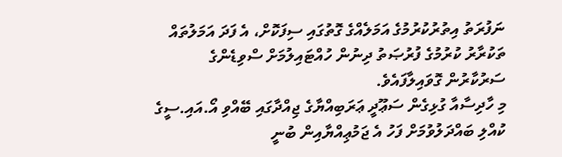ނަފުރަތު އިތުރުކުރުމުގެ އަމަލެއްގެ ގޮތުގައި ސިފަކޮށް، އެ ފަދަ އަމަލުތައް ތަކުރާރު ކުރުމުގެ ފުރުޞަތު ދިނުން ހުއްޓައިލުމަށް ސްވިޑެންގެ ސަރުކާރުން ގޮވައިލާފައެވެ.
މި ހާދިސާއާ ގުޅިގެން ސަޢޫދީ ޢަރަބިއްޔާގެ ޖިއްދާގައި ބޭއްވި އޯ.އައި.ސީގެ ކުއްލި ބައްދަލުވުމަށް ފަހު އެ ޖަމުޢިއްޔާއިން ބުނީ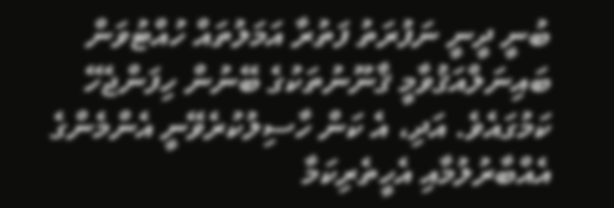ބުނީ ދީނީ ނަފުރަތު ފަތުރާ އަމަލުތައް ހުއްޓުވަން ބައިނަލްއަޤުވާމީ ޤާނޫނުތަކުގެ ބޭނުން ހިފަންޖެހޭ ކަމުގައެވެ. އަދި، އެ ކަން ހާސިލުކުރެވޭނީ އެންމެންގެ އެއްބާރުލުމާއި އެހީތެރިކަމާ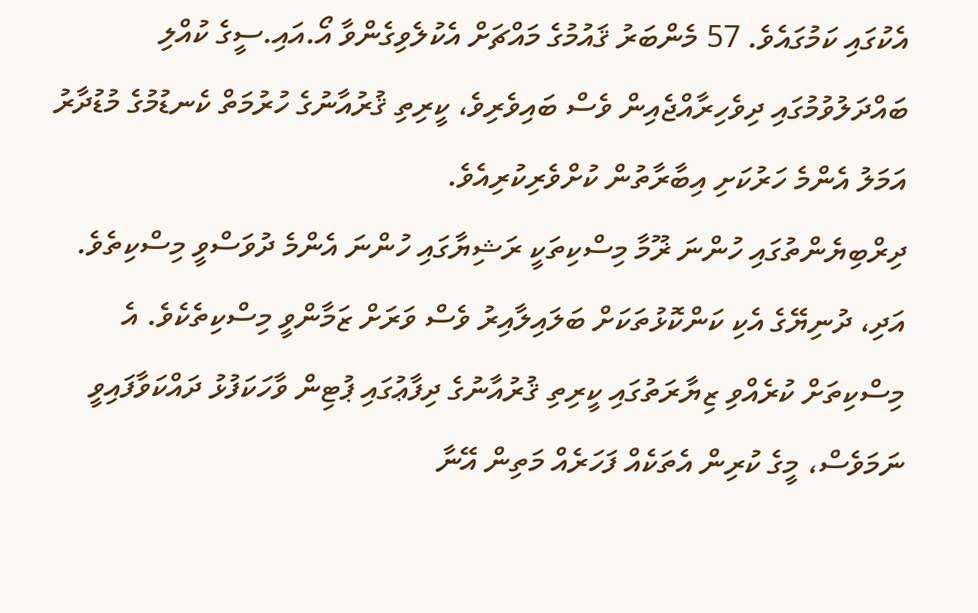އެކުގައި ކަމުގައެވެ. 57 މެންބަރު ޤައުމުގެ މައްޗަށް އެކުލެވިގެންވާ އޯ.އައި.ސީގެ ކުއްލި ބައްދަލުވުމުގައި ދިވެހިރާއްޖެއިން ވެސް ބައިވެރިވެ، ކީރިތި ޤުރުއާނުގެ ހުރުމަތް ކެނޑުމުގެ މުޑުދާރު އަމަލު އެންމެ ހަރުކަށި އިބާރާތުން ކުށްވެރިކުރިއެވެ.
ދިރްބިޔެންތުގައި ހުންނަ ޜޫމާ މިސްކިތަކީ ރަޝިޔާގައި ހުންނަ އެންމެ ދުވަސްވީ މިސްކިތެވެ. އަދި، ދުނިޔޭގެ އެކި ކަންކޮޅުތަކަށް ބަލައިލާއިރު ވެސް ވަރަށް ޒަމާންވީ މިސްކިތެކެވެ. އެ މިސްކިތަށް ކުރެއްވި ޒިޔާރަތުގައި ކީރިތި ޤުރުއާނުގެ ދިފާޢުގައި ޕުޓިން ވާހަކަފުޅު ދައްކަވާފައިވީ ނަމަވެސް، މީގެ ކުރިން އެތަކެއް ފަހަރެއް މަތިން އޭނާ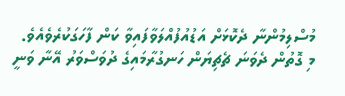މުސްލިމުންނާ ދެކޮޅަށް އަޑުއުފުއްލަވާފައިވާ ކަން ފާހަގަކުރެވެއެވެ.
މި ގޮތުން ދެވަނަ ޗެޗިޔަން ހަނގުރާމައިގެ ދުވަސްވަރު އޭނާ ވަނީ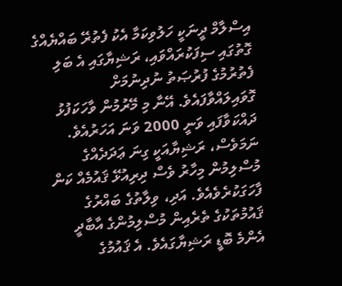އިސްލާމް ދީނަކީ ހަލުވިކަމާ އެކު ފެތުރޭ ބައްޔެއްގެ ގޮތުގައި ސިފަކުރައްވައި، ރަޝިޔާގައި އެ ބަލި ފެތުރުމުގެ ފުރުޞަތު ނުދިނުމަށް ގޮވައިލައްވާފައެވެ. އޭނާ މި މޭރުމުން ވާހަކަފުޅު ދައްކަވާފައި ވަނީ 2000 ވަނަ އަހަރުއެވެ.
ނަމަވެސް، ރަޝިޔާއަކީ ގިނަ ޢަދަދެއްގެ މުސްލިމުން މިހާރު ވެސް ދިރިއުޅޭ ޤައުމެއް ކަން ފާހަގަކުރެވެއެވެ. އަދި، ވިލާތުގެ ބައްރުގެ ޤައުމުތަކުގެ ތެރެއިން މުސްލިމުންގެ އާބާދީ އެންމެ ބޮޑީ ރަޝިޔާގައެވެ. އެ ޤައުމުގެ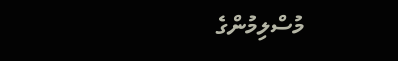މުސްލިމުންގެ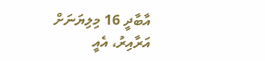އާބާދީ 16 މިލިޔަނަށް އަރާއިރު، އެއީ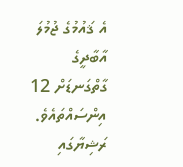އެ ޤައުމުގެ ޖުމުލަ އާބާދީގެ ގާތްގަނޑަށް 12 އިންސައްތައެވެ. ރަޝިޔާގައި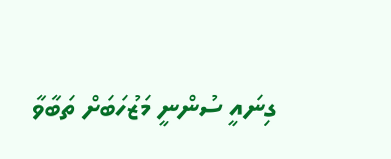ގިނައީ ސުންނީ މަޒުހަބަށް ތަބާވާ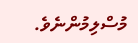މުސްލިމުންނެވެ.